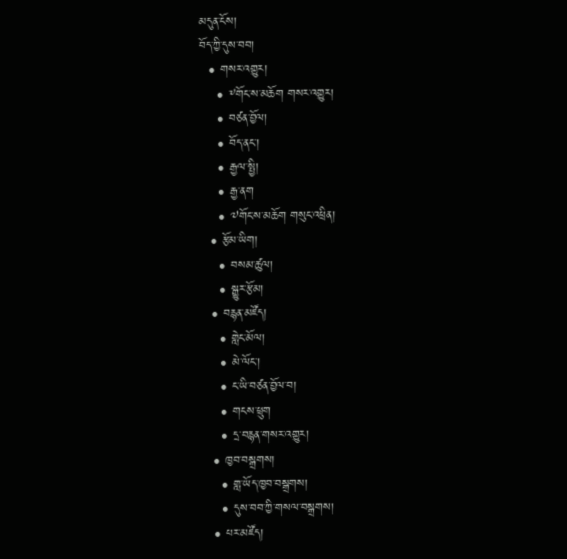མདུན་ངོས།
བོད་ཀྱི་དུས་བབ།
  • གསར་འགྱུར།
    • ༸གོང་ས་མཆོག གསར་འགྱུར།
    • བཙན་བྱོལ།
    • བོད་ནང་།
    • རྒྱལ་སྤྱི།
    • རྒྱ་ནག
    • ༧གོང་ས་མཆོག གསུང་འཕྲིན།
  • རྩོམ་ཡིག།
    • བསམ་ཚུལ།
    • སྒྱུར་རྩོམ།
  • བརྙན་མཛོད།
    • གླེང་མོལ།
    • མེ་ལོང་།
    • ང་ཡི་བཙན་བྱོལ་བ།
    • གངས་ཕྲུག
    • དྲ་བརྙན་གསར་འགྱུར།
  • ཁྱབ་བསྒྲགས།
    • གླ་ཡོད་ཁྱབ་བསྒྲགས།
    • དུས་བབ་ཀྱི་གསལ་བསྒྲགས།
  • པར་མཛོད།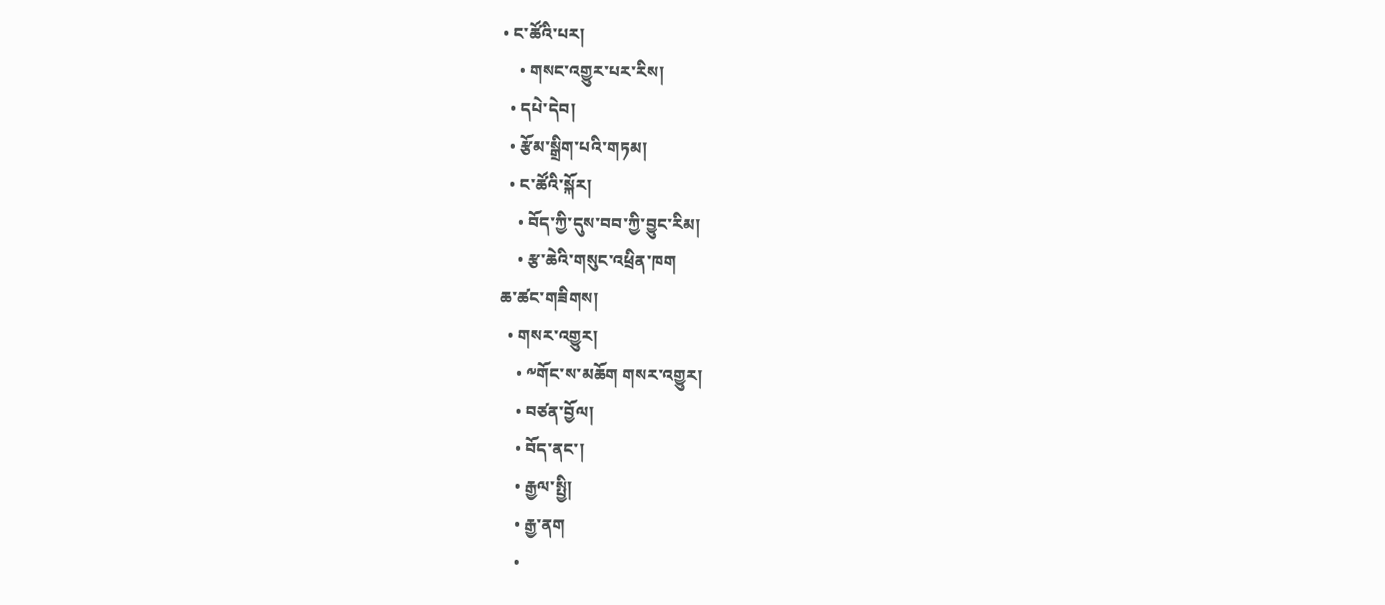• ང་ཚོའི་པར།
    • གསང་འགྱུར་པར་རིས།
  • དཔེ་དེབ།
  • རྩོམ་སྒྲིག་པའི་གཏམ།
  • ང་ཚོའི་སྐོར།
    • བོད་ཀྱི་དུས་བབ་ཀྱི་བྱུང་རིམ།
    • རྩ་ཆེའི་གསུང་འཕྲིན་ཁག
ཆ་ཚང་གཟིགས།
  • གསར་འགྱུར།
    • ༸གོང་ས་མཆོག གསར་འགྱུར།
    • བཙན་བྱོལ།
    • བོད་ནང་།
    • རྒྱལ་སྤྱི།
    • རྒྱ་ནག
    •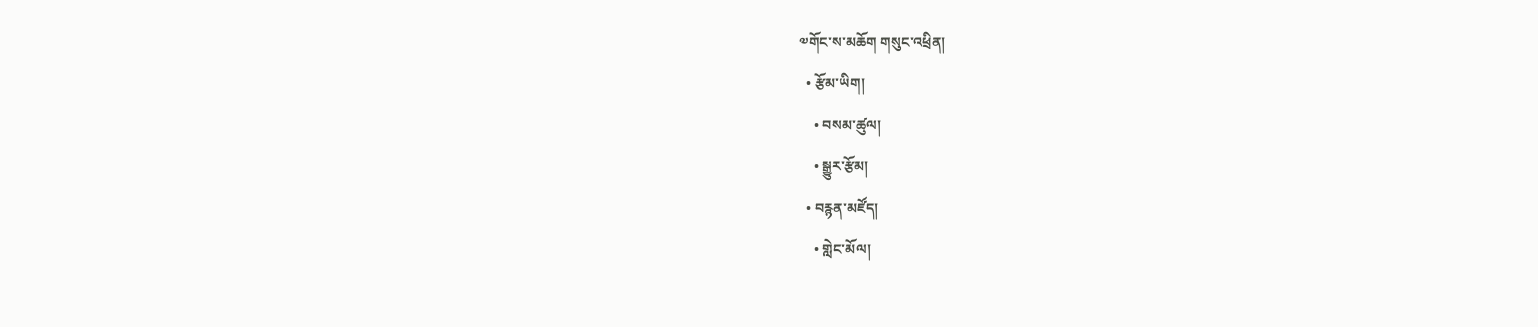༧གོང་ས་མཆོག གསུང་འཕྲིན།
  • རྩོམ་ཡིག།
    • བསམ་ཚུལ།
    • སྒྱུར་རྩོམ།
  • བརྙན་མཛོད།
    • གླེང་མོལ།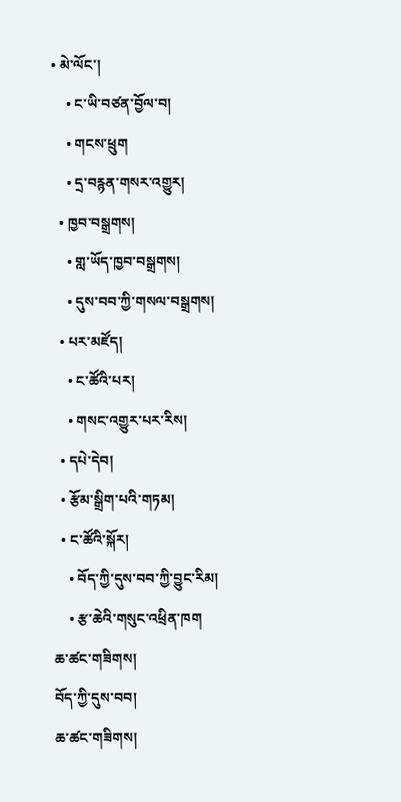• མེ་ལོང་།
    • ང་ཡི་བཙན་བྱོལ་བ།
    • གངས་ཕྲུག
    • དྲ་བརྙན་གསར་འགྱུར།
  • ཁྱབ་བསྒྲགས།
    • གླ་ཡོད་ཁྱབ་བསྒྲགས།
    • དུས་བབ་ཀྱི་གསལ་བསྒྲགས།
  • པར་མཛོད།
    • ང་ཚོའི་པར།
    • གསང་འགྱུར་པར་རིས།
  • དཔེ་དེབ།
  • རྩོམ་སྒྲིག་པའི་གཏམ།
  • ང་ཚོའི་སྐོར།
    • བོད་ཀྱི་དུས་བབ་ཀྱི་བྱུང་རིམ།
    • རྩ་ཆེའི་གསུང་འཕྲིན་ཁག
ཆ་ཚང་གཟིགས།
བོད་ཀྱི་དུས་བབ།
ཆ་ཚང་གཟིགས།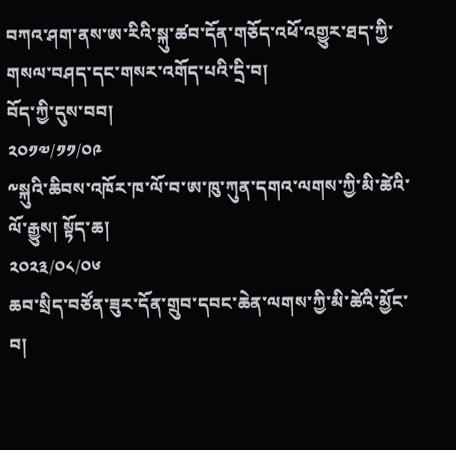བཀའ་ཤག་ནས་ཨ་རིའི་སྐུ་ཚབ་དོན་གཅོད་འཕོ་འགྱུར་ཐད་ཀྱི་གསལ་བཤད་དང་གསར་འགོད་པའི་དྲི་བ།
བོད་ཀྱི་དུས་བབ།
༢༠༡༧/༡༡/༠༩
༸སྐུའི་ཆིབས་འཁོར་ཁ་ལོ་བ་ཨ་ཁུ་ཀུན་དགའ་ལགས་ཀྱི་མི་ཚེའི་ལོ་རྒྱུས། སྟོད་ཆ།
༢༠༢༣/༠༨/༠༦
ཆབ་སྲིད་བཙོན་ཟུར་དོན་གྲུབ་དབང་ཆེན་ལགས་ཀྱི་མི་ཚེའི་མྱོང་བ།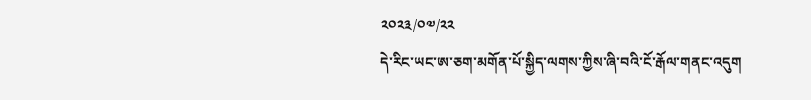༢༠༢༣/༠༧/༢༢
དེ་རིང་ཡང་ཨ་ཅག་མགོན་པོ་སྐྱིད་ལགས་ཀྱིས་ཞི་བའི་ངོ་རྒོལ་གནང་འདུག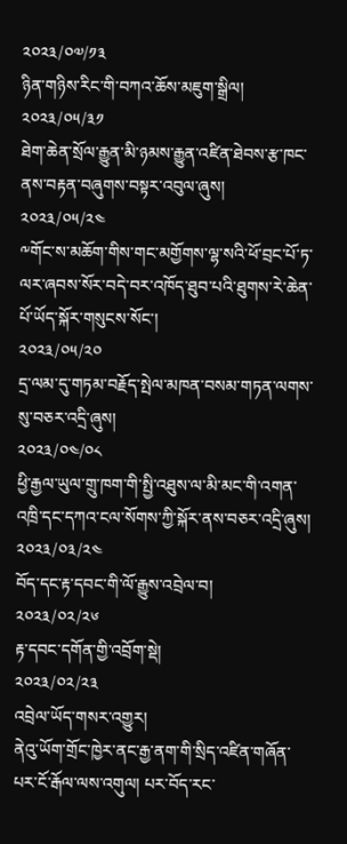༢༠༢༣/༠༧/༡༣
ཉིན་གཉིས་རིང་གི་བཀའ་ཆོས་མཇུག་སྒྲིལ།
༢༠༢༣/༠༥/༣༡
ཐེག་ཆེན་སྲོལ་རྒྱུན་མི་ཉམས་རྒྱུན་འཛིན་ཐེབས་རྩ་ཁང་ནས་བརྟན་བཞུགས་བསྟར་འབུལ་ཞུས།
༢༠༢༣/༠༥/༢༤
༸གོང་ས་མཆོག་གིས་གང་མགྱོགས་ལྷ་སའི་ཕོ་བྲང་པོ་ཏ་ལར་ཞབས་སོར་བདེ་བར་འཁོད་ཐུབ་པའི་ཐུགས་རེ་ཆེན་པོ་ཡོད་སྐོར་གསུངས་སོང་།
༢༠༢༣/༠༥/༢༠
དྲ་ལམ་དུ་གཏམ་བརྗོད་སྤེལ་མཁན་བསམ་གཏན་ལགས་སུ་བཅར་འདྲི་ཞུས།
༢༠༢༣/༠༤/༠༨
ཕྱི་རྒྱལ་ཡུལ་གྲུ་ཁག་གི་སྤྱི་འཐུས་ལ་མི་མང་གི་འགན་འཁྲི་དང་དཀའ་ངལ་སོགས་ཀྱི་སྐོར་ནས་བཅར་འདྲི་ཞུས།
༢༠༢༣/༠༣/༢༤
བོད་དང་རྟ་དབང་གི་ལོ་རྒྱུས་འབྲེལ་བ།
༢༠༢༣/༠༢/༢༦
རྟ་དབང་དགོན་གྱི་འབྲོག་སྡེ།
༢༠༢༣/༠༢/༢༣
འབྲེལ་ཡོད་གསར་འགྱུར།
ནེའུ་ཡོག་གྲོང་ཁྱེར་ནང་རྒྱ་ནག་གི་སྲིད་འཛིན་གཞོན་པར་ངོ་རྒོལ་ལས་འགུལ། པར་བོད་རང་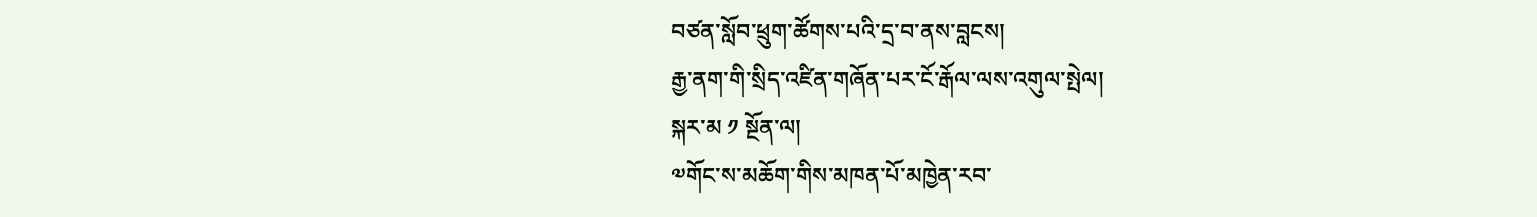བཙན་སློབ་ཕྲུག་ཚོགས་པའི་དྲ་བ་ནས་བླངས།
རྒྱ་ནག་གི་སྲིད་འཛིན་གཞོན་པར་ངོ་རྒོལ་ལས་འགུལ་སྤེལ།
སྐར་མ ༡ སྔོན་ལ།
༧གོང་ས་མཆོག་གིས་མཁན་པོ་མཁྱེན་རབ་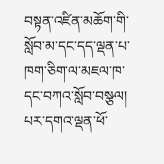བསྟན་འཛིན་མཆོག་གི་སློབ་མ་དང་དད་ལྡན་པ་ཁག་ཅིག་ལ་མཇལ་ཁ་དང་བཀའ་སློབ་བསྩལ། པར་དགའ་ལྡན་ཕོ་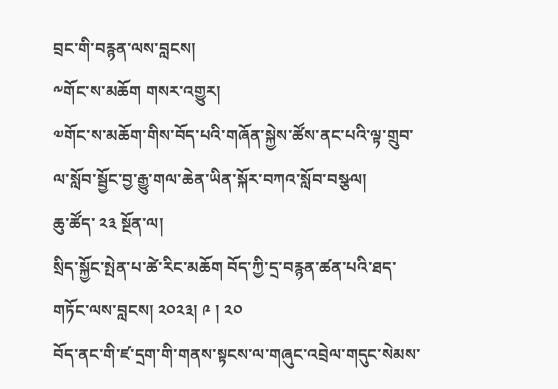བྲང་གི་བརྙན་ལས་བླངས།
༸གོང་ས་མཆོག གསར་འགྱུར།
༧གོང་ས་མཆོག་གིས་བོད་པའི་གཞོན་སྐྱེས་ཚོས་ནང་པའི་ལྟ་གྲུབ་ལ་སློབ་སྦྱོང་བྱ་རྒྱུ་གལ་ཆེན་ཡིན་སྐོར་བཀའ་སློབ་བསྩལ།
ཆུ་ཚོད་ ༢༣ སྔོན་ལ།
སྲིད་སྐྱོང་སྤེན་པ་ཚེ་རིང་མཆོག བོད་ཀྱི་དྲ་བརྙན་ཚན་པའི་ཐད་གཏོང་ལས་བླངས། ༢༠༢༣། ༩ ། ༢༠
བོད་ནང་གི་ཛ་དྲག་གི་གནས་སྟངས་ལ་གཞུང་འབྲེལ་གདུང་སེམས་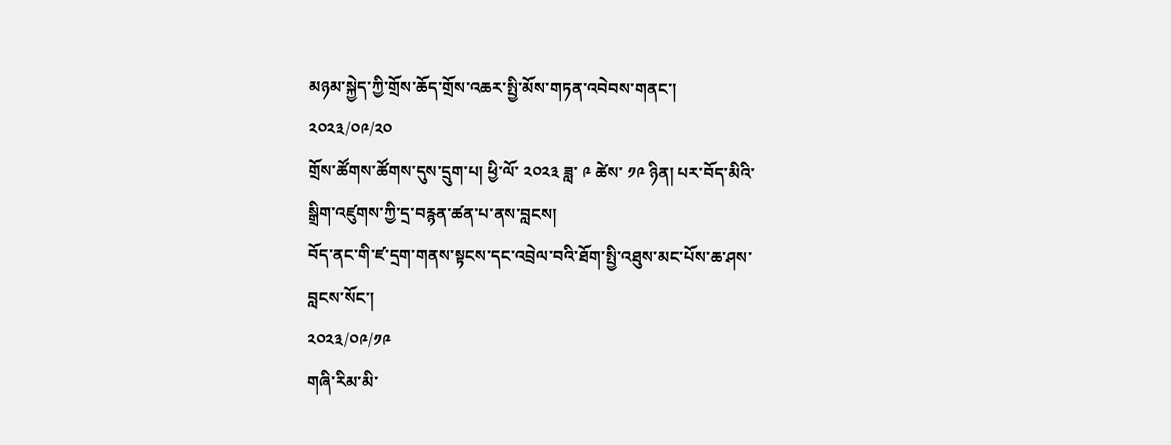མཉམ་སྐྱེད་ཀྱི་གྲོས་ཆོད་གྲོས་འཆར་སྤྱི་མོས་གཏན་འབེབས་གནང་།
༢༠༢༣/༠༩/༢༠
གྲོས་ཚོགས་ཚོགས་དུས་དྲུག་པ། ཕྱི་ལོ་ ༢༠༢༣ ཟླ་ ༩ ཚེས་ ༡༩ ཉིན། པར་བོད་མིའི་སྒྲིག་འཛུགས་ཀྱི་དྲ་བརྙན་ཚན་པ་ནས་བླངས།
བོད་ནང་གི་ཛ་དྲག་གནས་སྟངས་དང་འབྲེལ་བའི་ཐོག་སྤྱི་འཐུས་མང་པོས་ཆ་ཤས་བླངས་སོང་།
༢༠༢༣/༠༩/༡༩
གཞི་རིམ་མི་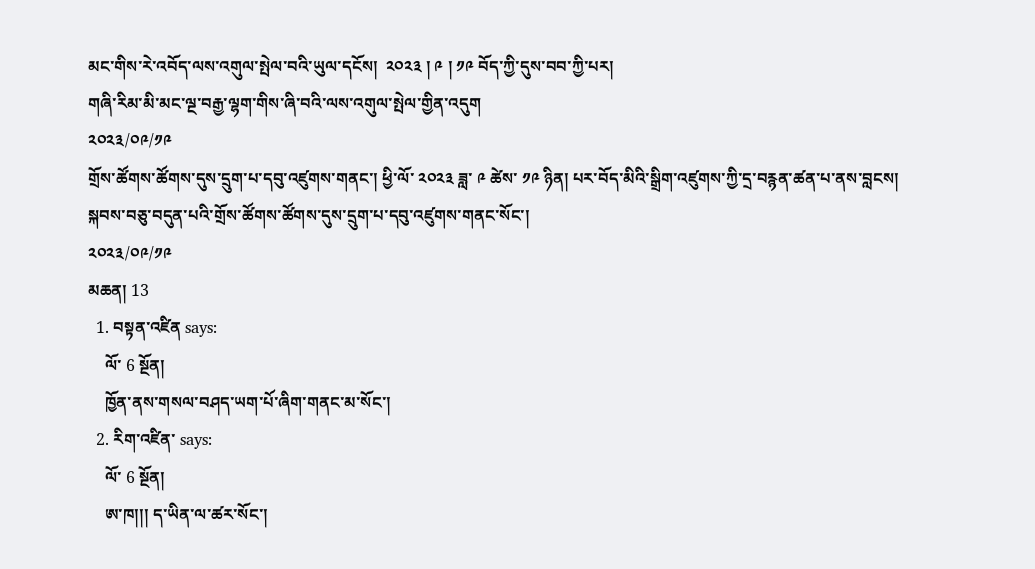མང་གིས་རེ་འབོད་ལས་འགུལ་སྤེལ་བའི་ཡུལ་དངོས།  ༢༠༢༣ ། ༩ ། ༡༩ བོད་ཀྱི་དུས་བབ་ཀྱི་པར།
གཞི་རིམ་མི་མང་ལྔ་བརྒྱ་ལྷག་གིས་ཞི་བའི་ལས་འགུལ་སྤེལ་གྱིན་འདུག
༢༠༢༣/༠༩/༡༩
གྲོས་ཚོགས་ཚོགས་དུས་དྲུག་པ་དབུ་འཛུགས་གནང་། ཕྱི་ལོ་ ༢༠༢༣ ཟླ་ ༩ ཚེས་ ༡༩ ཉིན། པར་བོད་མིའི་སྒྲིག་འཛུགས་ཀྱི་དྲ་བརྙན་ཚན་པ་ནས་བླངས།
སྐབས་བཅུ་བདུན་པའི་གྲོས་ཚོགས་ཚོགས་དུས་དྲུག་པ་དབུ་འཛུགས་གནང་སོང་།
༢༠༢༣/༠༩/༡༩
མཆན། 13
  1. བསྟན་འཛིན says:
    ལོ་ 6 སྔོན།
    ཁྱོན་ནས་གསལ་བཤད་ཡག་པོ་ཞིག་གནང་མ་སོང་།
  2. རིག་འཛིན་ says:
    ལོ་ 6 སྔོན།
    ཨ་ཁ།།། ད་ཡིན་ལ་ཚར་སོང་།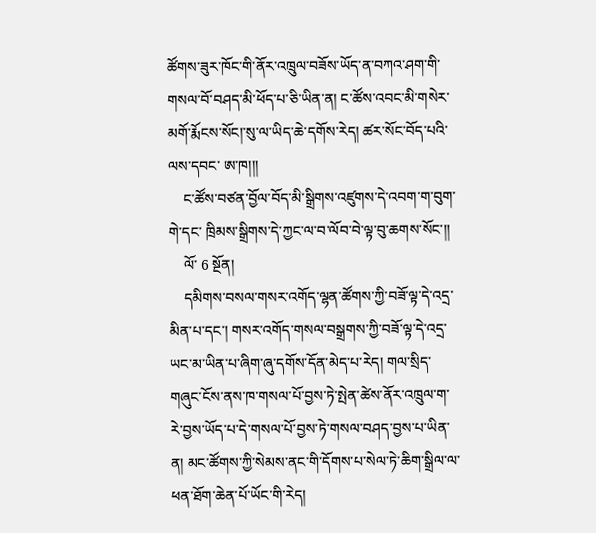ཚོགས་ཟུར་ཁོང་གི་ནོར་འཁྲུལ་བཟོས་ཡོད་ན་བཀའ་ཤག་གི་གསལ་བོ་བཤད་མི་ཕོད་པ་ཅི་ཡིན་ན། ང་ཚོས་འབང་མི་གསེར་མགོ་རྨོངས་སོང།་སུ་ལ་ཡིད་ཆེ་དགོས་རེད། ཚར་སོང་བོད་པའི་ལས་དབང་ ཨ་ཁ།།།
    ང་ཚོས་བཙན་བྱོལ་བོད་མི་སྒྲིགས་འཛུགས་དེ་འབག་ག་བུག་གེ་དང་ ཁྲིམས་སྒྲིགས་དེ་ཀྱང་ལ་བ་ལོབ་བེ་ལྟ་བུ་ཆགས་སོང་།།
    ལོ་ 6 སྔོན།
    དམིགས་བསལ་གསར་འགོད་ལྷན་ཚོགས་ཀྱི་བཟོ་ལྟ་དེ་འདྲ་མིན་པ་དང་། གསར་འགོད་གསལ་བསྒྲགས་ཀྱི་བཟོ་ལྟ་དེ་འདྲ་ཡང་མ་ཡིན་པ་ཞིག་ཞུ་དགོས་དོན་མེད་པ་རེད། གལ་སྲིད་གཞུང་ངོས་ནས་ཁ་གསལ་པོ་བྱས་ཏེ་སྤེན་ཚེས་ནོར་འཁྲུལ་ག་རེ་བྱས་ཡོད་པ་དེ་གསལ་པོ་བྱས་ཏེ་གསལ་བཤད་བྱས་པ་ཡིན་ན། མང་ཚོགས་ཀྱི་སེམས་ནང་གི་དོགས་པ་སེལ་ཏེ་ཆིག་སྒྲིལ་ལ་ཕན་ཐོག་ཆེན་པོ་ཡོང་གི་རེད།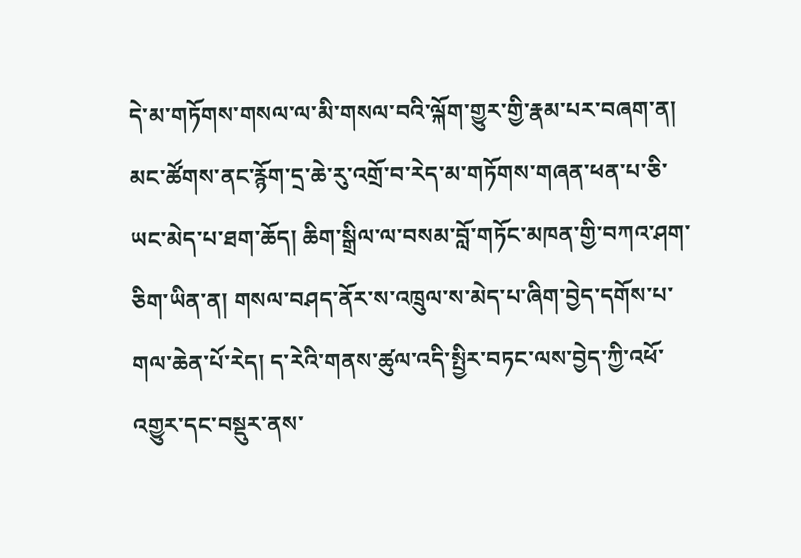དེ་མ་གཏོགས་གསལ་ལ་མི་གསལ་བའི་ལྐོག་གྱུར་གྱི་རྣམ་པར་བཞག་ན། མང་ཚོགས་ནང་རྙོག་དྲ་ཆེ་རུ་འགྲོ་བ་རེད་མ་གཏོགས་གཞན་ཕན་པ་ཅི་ཡང་མེད་པ་ཐག་ཆོད། ཆིག་སྒྲིལ་ལ་བསམ་བློ་གཏོང་མཁན་གྱི་བཀའ་ཤག་ཅིག་ཡིན་ན། གསལ་བཤད་ནོར་ས་འཁྲུལ་ས་མེད་པ་ཞིག་བྱེད་དགོས་པ་གལ་ཆེན་པོ་ཪེད། ད་རེའི་གནས་ཚུལ་འདི་སྤྱིར་བཏང་ལས་བྱེད་ཀྱི་འཕོ་འགྱུར་དང་བསྡུར་ནས་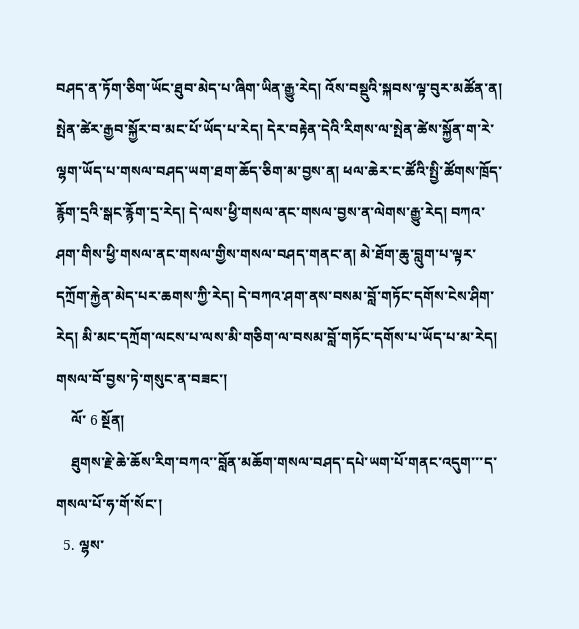བཤད་ན་ཏོག་ཅིག་ཡོང་ཐུབ་མེད་པ་ཞིག་ཡིན་རྒྱུ་རེད། འོས་བསྡུའི་སྐབས་ལྟ་བུར་མཚོན་ན། སྤེན་ཚེར་རྒྱབ་སྐྱོར་བ་མང་པོ་ཡོད་པ་རེད། དེར་བརྟེན་དེའི་རིགས་ལ་སྤེན་ཚེས་སྐྱོན་ག་རེ་ལྷག་ཡོད་པ་གསལ་བཤད་ཡག་ཐག་ཆོད་ཅིག་མ་བྱས་ན། ཕལ་ཆེར་ང་ཚོའི་སྤྱི་ཚོགས་ཁྲོད་རྙོག་དྲའི་སྒང་རྙོག་དྲ་རེད། དེ་ལས་ཕྱི་གསལ་ནང་གསལ་བྱས་ན་ལེགས་རྒྱུ་རེད། བཀའ་ཤག་གིས་ཕྱི་གསལ་ནང་གསལ་གྱིས་གསལ་བཤད་གནང་ན། མེ་ཐོག་ཆུ་བླུག་པ་ལྟར་དཀྲོག་རྐྱེན་མེད་པར་ཆགས་ཀྱི་རེད། དེ་བཀའ་ཤག་ནས་བསམ་བློ་གཏོང་དགོས་ངེས་ཤིག་རེད། མི་མང་དཀྲོག་ལངས་པ་ལས་མི་གཅིག་ལ་བསམ་བློ་གཏོང་དགོས་པ་ཡོད་པ་མ་རེད། གསལ་བོ་བྱས་ཏེ་གསུང་ན་བཟང་།
    ལོ་ 6 སྔོན།
    ཐུགས་རྗེ་ཆེ་ཆོས་རིག་བཀའ་་བློན་མཆོག་གསལ་བཤད་དཔེ་ཡག་པོ་གནང་འདུག་་་ད་གསལ་པོ་ཧ་གོ་སོང་།
  5. ལྷས་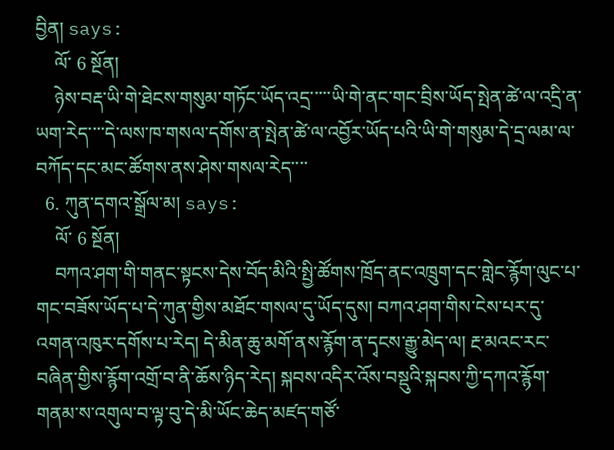བྱིན། says:
    ལོ་ 6 སྔོན།
    ཉེས་བརྡ་ཡི་གེ་ཐེངས་གསུམ་གཏོང་ཡོད་འདྲ་་་་་ཡི་གེ་ནང་གང་བྲིས་ཡོད་སྤེན་ཚེ་ལ་འདྲི་ན་ཡག་རེད་་་་དེ་ལས་ཁ་གསལ་དགོས་ན་སྤེན་ཚེ་ལ་འབྱོར་ཡོད་པའི་ཡི་གེ་གསུམ་དེ་དྲ་ལམ་ལ་བཀོད་དང་མང་ཚོགས་ནས་ཤེས་གསལ་རེད་་་་
  6. ཀུན་དགའ་སྒྲོལ་མ། says:
    ལོ་ 6 སྔོན།
    བཀའ་ཤག་གི་གནང་སྟངས་དེས་བོད་མིའི་སྤྱི་ཚོགས་ཁྲོད་ནང་འཁྲུག་དང་གླེང་རྙོག་ལུང་པ་གང་བཟོས་ཡོད་པ་དེ་ཀུན་གྱིས་མཐོང་གསལ་དུ་ཡོད་དུས། བཀའ་ཤག་གིས་ངེས་པར་དུ་འགན་འཁུར་དགོས་པ་རེད། དེ་མིན་ཆུ་མགོ་ནས་རྙོག་ན་དྭངས་རྒྱུ་མེད་ལ། རྔ་མའང་རང་བཞིན་གྱིས་རྙོག་འགྲོ་བ་ནི་ཆོས་ཉིད་རེད། སྐབས་འདིར་འོས་བསྡུའི་སྐབས་ཀྱི་དཀའ་རྙོག་གནམ་ས་འགུལ་བ་ལྟ་བུ་དེ་མི་ཡོང་ཆེད་མཛད་གཙོ་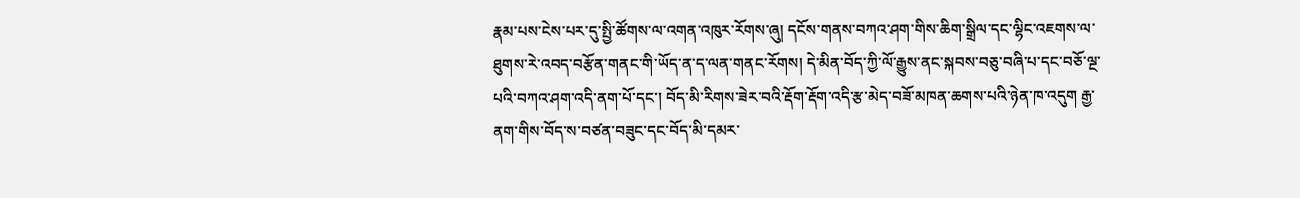རྣམ་པས་ངེས་པར་དུ་སྤྱི་ཚོགས་ལ་འགན་འཁུར་རོགས་ཞུ། དངོས་གནས་བཀའ་ཤག་གིས་ཆིག་སྒྲིལ་དང་ལྷིང་འཇགས་ལ་ཐུགས་རེ་འབད་བརྩོན་གནང་གི་ཡོད་ན་ད་ལན་གནང་རོགས། དེ་མིན་བོད་ཀྱི་ལོ་རྒྱུས་ནང་སྐབས་བཅུ་བཞི་པ་དང་བཅོ་ལྔ་པའི་བཀའ་ཤག་འདི་ནག་པོ་དང་། བོད་མི་རིགས་ཟེར་བའི་རྡོག་རྡོག་འདི་རྩ་མེད་བཟོ་མཁན་ཆགས་པའི་ཉེན་ཁ་འདུག རྒྱ་ནག་གིས་བོད་ས་བཙན་བཟུང་དང་བོད་མི་དམར་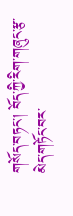གསོད་བཏང་། བོད་ཀྱི་རིག་གཞུང་རྩ་མེད་གཏོང་བར་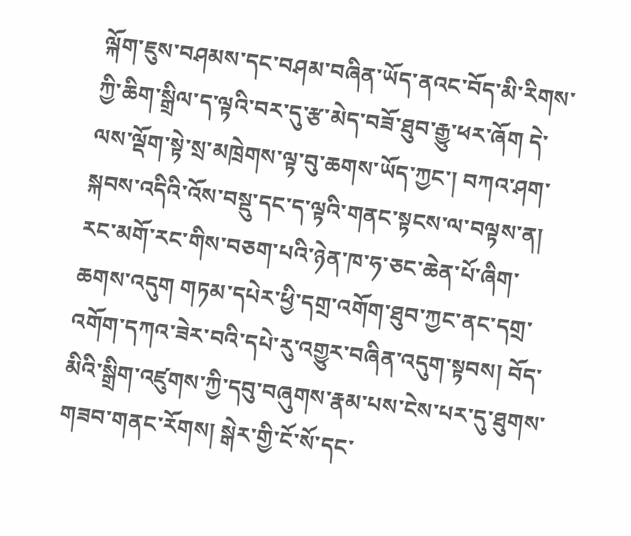ལྐོག་ཇུས་བཤམས་དང་བཤམ་བཞིན་ཡོད་ནའང་བོད་མི་རིགས་ཀྱི་ཆིག་སྒྲིལ་ད་ལྟའི་བར་དུ་རྩ་མེད་བཟོ་ཐུབ་རྒྱུ་ཕར་ཞོག དེ་ལས་ལྡོག་སྟེ་སྲ་མཁྲེགས་ལྟ་བུ་ཆགས་ཡོད་ཀྱང་། བཀའ་ཤག་སྐབས་འདིའི་འོས་བསྡུ་དང་ད་ལྟའི་གནང་སྟངས་ལ་བལྟས་ན། རང་མགོ་རང་གིས་བཅག་པའི་ཉེན་ཁ་ཧ་ཅང་ཆེན་པོ་ཞིག་ཆགས་འདུག གཏམ་དཔེར་ཕྱི་དགྲ་འགོག་ཐུབ་ཀྱང་ནང་དགྲ་འགོག་དཀའ་ཟེར་བའི་དཔེ་རུ་འགྱུར་བཞིན་འདུག་སྟབས། བོད་མིའི་སྒྲིག་འཛུགས་ཀྱི་དབུ་བཞུགས་རྣམ་པས་ངེས་པར་དུ་ཐུགས་གཟབ་གནང་རོགས། སྒེར་གྱི་ངོ་སོ་དང་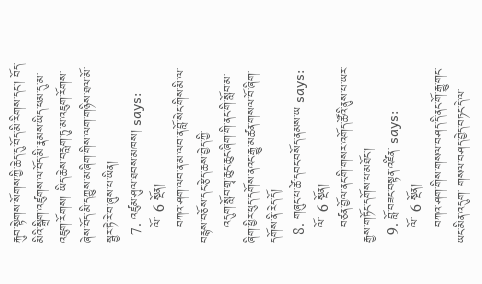རྐུབ་སྟེགས་སོགས་ཀྱི་ཆེད་དུ་བོད་མི་རིགས་དང་། བོད་མིའི་སྒྲིག་འཛུགས་ལ་བོད་མི་རྣམས་ཡིད་ཕམ་དུ་མ་འཇུག་རོགས། ཡིད་ཆེས་བརླག་ཏུ་མ་འཇུག་རོགས་ཞེས་བོད་མི་དཀྱུས་མ་ཞིག་གིས་ལག་གཉིས་ཐལ་མོ་སྦྱར་ཏེ་རེ་བ་ཞུས་པ་ཡིན།
  7. འཛུམ་ཤུལ་ཐབས་མཁས། says:
    ལོ་ 6 སྔོན།
    བཀའ་ཤག་ལབ་ན་མ་ལབ་ན་བློ་སེང་གིས་མི་ལ་བརྙས་བཅོས་དང་རྩེད་ཆས་བྱེད་ཀྱི་
    འདུག་སློབ་གྲྭ་ཆུང་ཆུང་ཞིག་གི་ནང་གི་སློབ་མ་ཞིག་ཕྱིར་ཕུད་དགོས་ནའང་རྒྱུ་མཚན་གསལ་བོ་ཞིག་དགོས་ནི་རེད་དོ།
  8. གཞུང་པ་ཚེ་དབང་བསོད་ནམས་ཡ says:
    ལོ་ 6 སྔོན།
    བཙན་བྱོལ་ནང་གི་གསར་འགོད་ཚོའི་ནུས་པ་ཡར་རྒྱས་གཏོང་དགོས་པ་མཐོང་།
  9. བློ་བཟང་བསྟན་འཛིན་ says:
    ལོ་ 6 སྔོན།
    བཀའ་ཤག་གིས་གསལ་བཤད་དི་ནང་གོ་རྒྱུ་གང་ཡང་མིན་འདུག་ གསལ་བཤད་བྱེད་བཏང་དེ་ལ་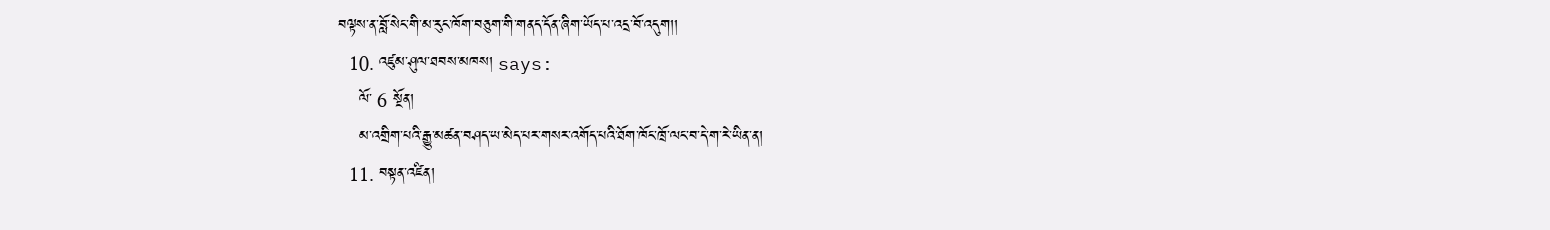བལྟས་ན་བློ་སེང་གི་མ་རུང་ཁོག་བཅུག་གི་གནད་དོན་ཞིག་ཡོད་པ་འདྲ་བོ་འདུག།།
  10. འཛུམ་ཤུལ་ཐབས་མཁས། says:
    ལོ་ 6 སྔོན།
    མ་འགྲིག་པའི་རྒྱུ་མཚན་བཤད་ཡ་མེད་པར་གསར་འགོད་པའི་ཐོག་ཁོང་ཁྲོ་ལང་བ་དེ་ག་རེ་ཡིན་ན།
  11. བསྟན་འཛིན།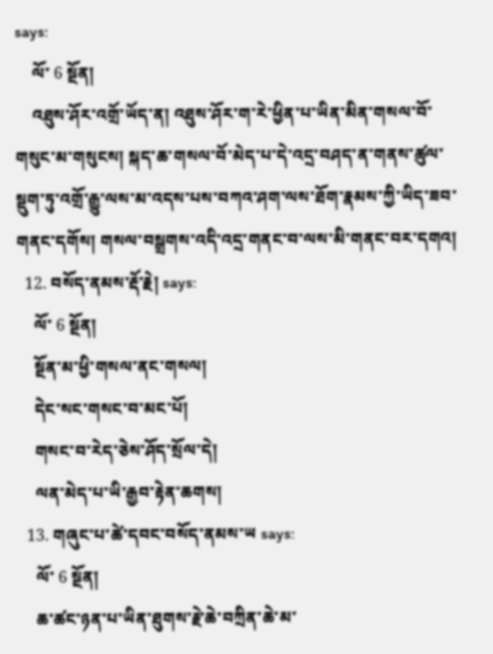says:
    ལོ་ 6 སྔོན།
    འཐུས་ཤོར་འགྲོ་ཡོད་ན། འཐུས་ཤོར་ག་རེ་ཕྱིན་པ་ཡིན་མིན་གསལ་བོ་གསུང་མ་གསུངས། སྐད་ཆ་གསལ་བོ་མེད་པ་དེ་འདྲ་བཤད་ན་གནས་ཚུལ་སྡུག་ཏུ་འགྲོ་རྒྱུ་ལས་མ་འདས་པས་བཀའ་ཤག་ལས་ཐོག་རྣམས་ཀྱི་ཡིད་ཟབ་གནང་དགོས། གསལ་བསྒྲགས་འདི་འདྲ་གནང་བ་ལས་མི་གནང་བར་དགའ།
  12. བསོད་ནམས་རྡོ་རྗེ། says:
    ལོ་ 6 སྔོན།
    སྔོན་མ་ཕྱི་གསལ་ནང་གསལ།
    དེང་སང་གསང་བ་མང་པོ།
    གསང་བ་རེད་ཅེས་ཤོད་སྲོལ་དེ།
    ལན་མེད་པ་ཡི་རྒྱབ་རྟེན་ཆགས།
  13. གཞུང་པ་ཚེ་དབང་བསོད་ནམས་ཡ says:
    ལོ་ 6 སྔོན།
    ཆ་ཚང་ཉན་པ་ཡིན་ཐུགས་རྗེ་ཆེ་བཀྲིན་ཆེ་མ་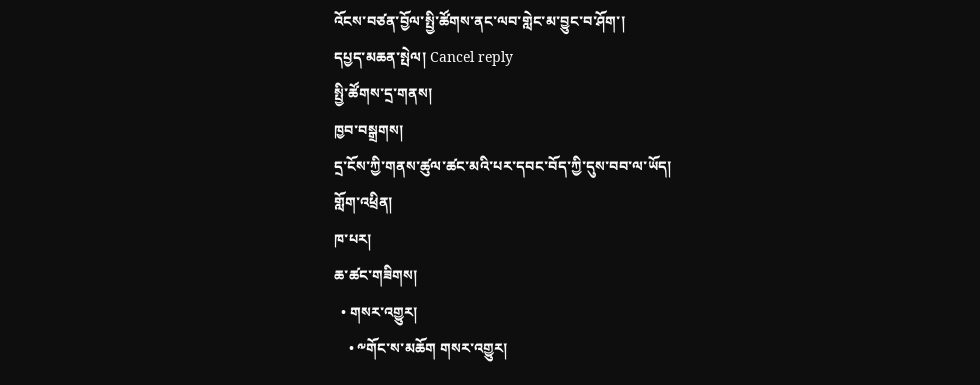འོངས་བཙན་བྱོལ་སྤྱི་ཚོགས་ནང་ལབ་གླེང་མ་བྱུང་བ་ཤོག་།
དཔྱད་མཆན་སྤེལ། Cancel reply
སྤྱི་ཚོགས་དྲ་གནས།
ཁྱབ་བསྒྲགས།
དྲ་ངོས་ཀྱི་གནས་ཚུལ་ཚང་མའི་པར་དབང་བོད་ཀྱི་དུས་བབ་ལ་ཡོད།
གློག་འཕྲིན།
ཁ་པར།
ཆ་ཚང་གཟིགས།
  • གསར་འགྱུར།
    • ༸གོང་ས་མཆོག གསར་འགྱུར།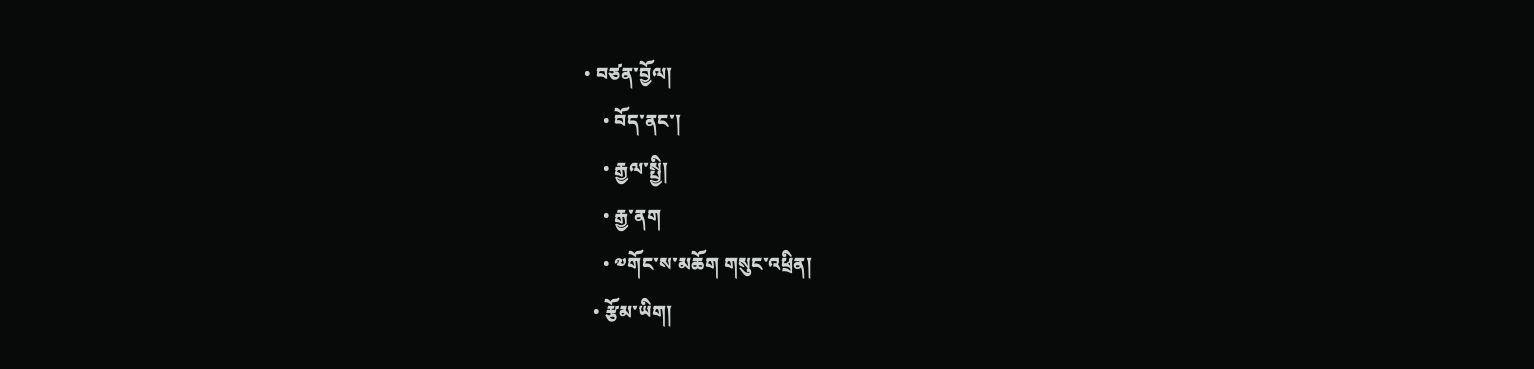• བཙན་བྱོལ།
    • བོད་ནང་།
    • རྒྱལ་སྤྱི།
    • རྒྱ་ནག
    • ༧གོང་ས་མཆོག གསུང་འཕྲིན།
  • རྩོམ་ཡིག།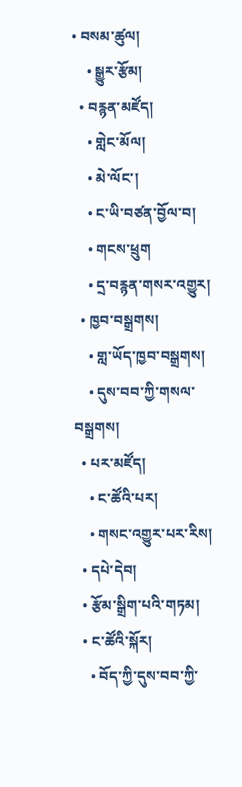• བསམ་ཚུལ།
    • སྒྱུར་རྩོམ།
  • བརྙན་མཛོད།
    • གླེང་མོལ།
    • མེ་ལོང་།
    • ང་ཡི་བཙན་བྱོལ་བ།
    • གངས་ཕྲུག
    • དྲ་བརྙན་གསར་འགྱུར།
  • ཁྱབ་བསྒྲགས།
    • གླ་ཡོད་ཁྱབ་བསྒྲགས།
    • དུས་བབ་ཀྱི་གསལ་བསྒྲགས།
  • པར་མཛོད།
    • ང་ཚོའི་པར།
    • གསང་འགྱུར་པར་རིས།
  • དཔེ་དེབ།
  • རྩོམ་སྒྲིག་པའི་གཏམ།
  • ང་ཚོའི་སྐོར།
    • བོད་ཀྱི་དུས་བབ་ཀྱི་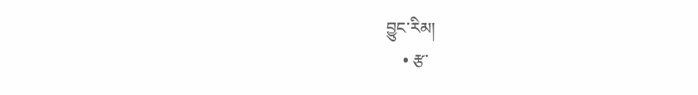བྱུང་རིམ།
    • རྩ་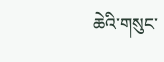ཆེའི་གསུང་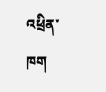འཕྲིན་ཁག